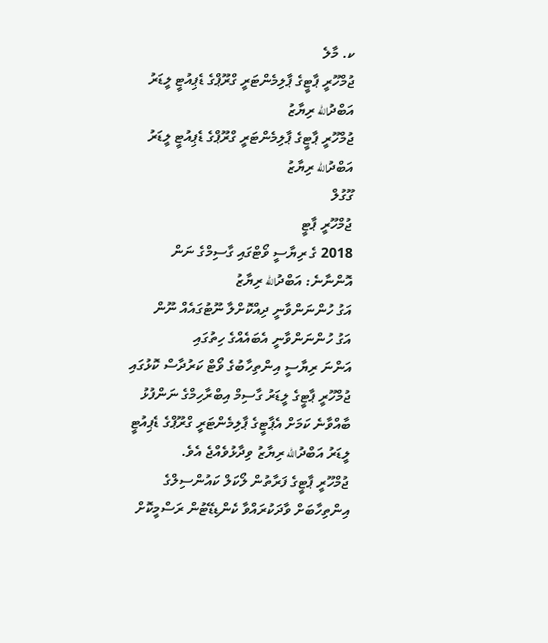ކ. މާލެ
ޖުމްހޫރީ ޕާޓީގެ ޕާލިމެންޓަރީ ގްރޫޕްގެ ޑެޕިއުޓީ ލީޑަރު އަބްދުالله ރިޔާޒު
ޖުމްހޫރީ ޕާޓީގެ ޕާލިމެންޓަރީ ގްރޫޕްގެ ޑެޕިއުޓީ ލީޑަރު އަބްދުالله ރިޔާޒު
ގޫގުލް
ޖުމްހޫރީ ޕާޓީ
2018 ގެ ރިޔާސީ ވޯޓްގައި ގާސިމްގެ ނަން އޮންނާނެ: އަބްދުالله ރިޔާޒު
އަގު ހުންނަންވާނީ ދިއްކޮށްލާ ނޫޓުގައެއް ނޫން
އަގު ހުންނަންވާނީ އެބައެއްގެ ހިތުގައި
އަންނަ ރިޔާސީ އިންތިހާބުގެ ވޯޓް ކަރުދާސް ކޮޅުގައި ޖުމްހޫރީ ޕާޓީގެ ލީޑަރު ގާސިމް އިބްރާހިމްގެ ނަންފުޅު ބާއްވާނެ ކަމަށް އެޕާޓީގެ ޕާލިމެންޓަރީ ގްރޫޕްގެ ޑެޕިއުޓީ ލީޑަރު އަބްދުالله ރިޔާޒު ވިދާޅުވެއްޖެ އެވެ.
ޖުމްހޫރީ ޕާޓީގެ ފަރާތުން ލޯކަލް ކައުންސިލްގެ އިންތިހާބަށް ވާދަކުރައްވާ ކެންޑިޑޭޓުން ރަސްމީކޮށް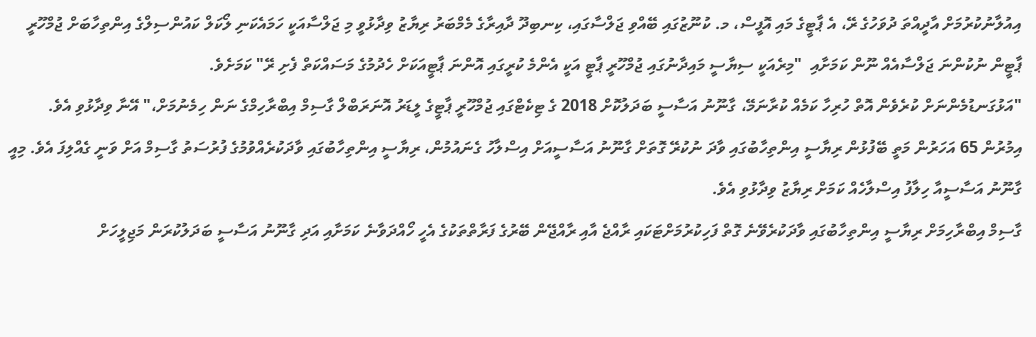އިއުލާނުކުރުމަށް އާދީއްތަ ދުވަހުގެ ރޭ، އެ ޕާޓީގެ މައި އޮފީސް، މ. ކުނޫޒުގައި ބޭއްވި ޖަލްސާގައި، ކިނބިދޫ ދާއިރާގެ މެމްބަރު ރިޔާޒު ވިދާޅުވީ މި ޖަލްސާއަކީ ހަމައެކަނި ލޯކަލް ކައުންސިލްގެ އިންތިހާބަށް ޖުމްހޫރީ ޕާޓީން ނުކުންނަ ޖަލްސާއެއް ނޫން ކަމަށާއި  "މިރެއަކީ ސިޔާސީ މައިދާނުގައި ޖުމްހޫރީ ޕާޓީ އަކީ އެންމެ ކުރީގައި އޮންނަ ޕާޓީއަކަށް ހެދުމުގެ މަސައްކަތް ފެށި ރޭ" ކަމަށެވެ.
"އަޅުގަނޑުމެންނަށް ކުރެވެން އޮތް ހުރިހާ ކަމެއް ކުރާނަމޭ، ގާނޫނު އަސާސީ ބަދަލުކޮށް 2018 ގެ ޓިކެޓްގައި ޖުމްހޫރީ ޕާޓީގެ ލީޑަރު އޮނަރަބްލް ގާސިމް އިބްރާހިމްގެ ނަން ހިމެނުމަށް،" އޭނާ ވިދާޅުވި އެވެ.
އިމުރުން 65 އަހަރުން މަތީ ބޭފުޅުން ރިޔާސީ އިންތިހާބުގައި ވާދަ ނުކުރޭ ގޮތަށް ގާނޫނު އަސާސީއަށް އިސްލާހު ގެނައުމުން، ރިޔާސީ އިންތިހާބުގައި ވާދަކުރެއްވުމުގެ ފުރުސަތު ގާސިމް އަށް ވަނީ ގެއްލިފަ އެވެ. މިއީ ގާނޫނު އަސާސީއާ ހިލާފު އިސްލާހެއް ކަމަށް ރިޔާޒު ވިދާޅުވި އެވެ.
ގާސިމް އިބްރާހިމަށް ރިޔާސީ އިންތިހާބުގައި ވާދަކުރެވޭނެ ގޮތް ފަހިކުރުމަށްޓަކައި ރާއްޖެ އާއި ރާއްޖޭން ބޭރުގެ ފަރާތްތަކުގެ އެހީ ހޯއްދަވާނެ ކަމަށާއި އަދި ގާނޫނު އަސާސީ ބަދަލުކުރަން މަޖިލީހަށް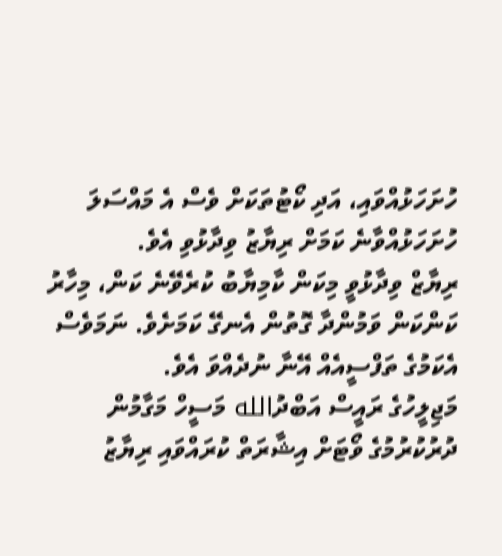ހުށަހަޅުއްވައި، އަދި ކޯޓުތަކަށް ވެސް އެ މައްސަލަ ހުށަހަޅުއްވާނެ ކަމަށް ރިޔާޒު ވިދާޅުވި އެވެ.
ރިޔާޒް ވިދާޅުވީ މިކަން ކާމިޔާބު ކުރެވޭނެ ކަން، މިހާރު ކަންކަން ވަމުންދާ ގޮތުން އެނގޭ ކަމަށެވެ. ނަމަވެސް އެކަމުގެ ތަފްސީއެއް އޭނާ ނުދެއްވަ އެވެ.
މަޖިލީހުގެ ރައީސް އަބްދުالله މަސީހް މަގާމުން ދުރުކުރުމުގެ ވޯޓަށް އިޝާރަތް ކުރައްވައި ރިޔާޒު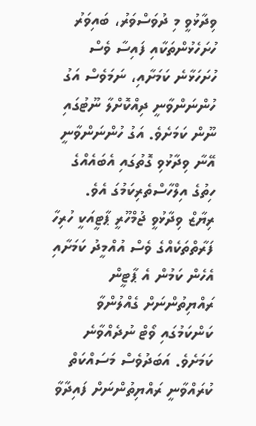ވިދާޅުވީ މި ދުވަސްވަރު، ބައިވަރު ހުށަހެޅުންތަކާއި ފައިސާ ވެސް ހުށަހަޅާނެ ކަމަށާއި، ނަމަވެސް އަގު ހުންނަންވާނީ ދިއްކޮށްލާ ނޫޓުގައި ނޫން ކަމަށެވެ. އަގު ހުންނަންވާނީ އޭނާ ވިދާޅުވި ގޮތުގައި އެބައެއްގެ ހިތުގެ އިލްހާސްތެރިކަމުގަ އެވެ.
ރިޔާޒް ވިދާޅުވީ ޖުމްހޫރީ ޕާޓީއަކީ ހުރިހާ ފަރާތްތަކެއްގެ ވެސް އުއްމީދު ކަމަށާއި އެހެން ކަމުން އެ ޕާޓީން ރައްޔިތުންނަށް ގެއްލުންވާ ކަންކަމުގައި ވޯޓް ނުދެއްވާނެ ކަމަށެވެ. އަބަދުވެސް މަސައްކަތް ކުރައްވާނީ ރައްޔިތުންނަށް ފައިދާވާ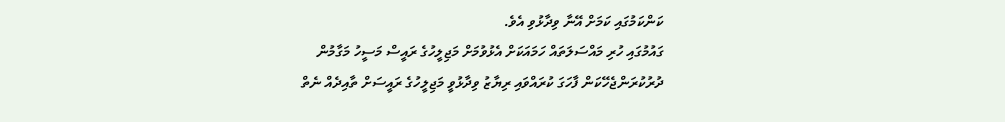ކަންކަމުގައި ކަމަށް އޭނާ ވިދާޅުވި އެވެ.
ގައުމުގައި ހުރި މައްސަލަތައް ހަމައަކަށް އެޅުވުމަށް މަޖިލީހުގެ ރައީސް މަސީހު މަގާމުން ދުރުކުރަންޖެހޭކަން ފާހަގަ ކުރައްވައި ރިޔާޒު ވިދާޅުވީ މަޖިލީހުގެ ރައީސަށް ތާއިދެއް ނެތް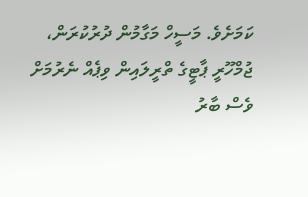ކަމަށެވެ. މަސީހް މަގާމުން ދުރުކުރަން، ޖުމްހޫރީ ޕާޓީގެ ތްރީލައިން ވިޕެއް ނެރުމަށް ވެސް ބާރު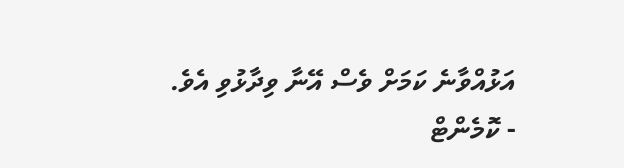އަޅުއްވާނެ ކަމަށް ވެސް އޭނާ ވިދާޅުވި އެވެ.
- ކޮމެންޓް